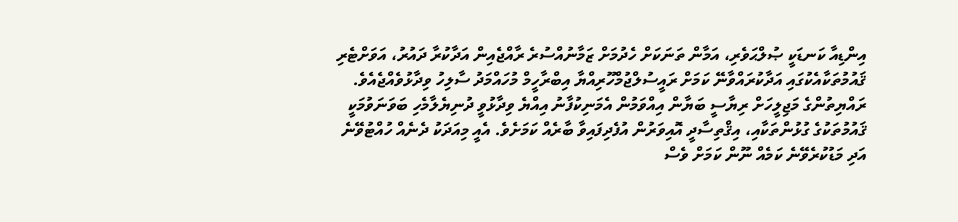އިންޑިއާ ކަނޑަކީ ޞުލްޙަވެރި، އަމާން ތަނަކަށް ހެދުމަށް ޒަމާނުއްސުރެ ރާއްޖެއިން އަދާކުރާ ދައުރު، އަވަށްޓެރި ޤައުމުތަކާއެކުގައި އަދާކުރައްވާނޭ ކަމަށް ރައީސުލްޖުމްހޫރިއްޔާ އިބްރާހީމް މުހައްމަދު ސާލިހު ވިދާޅުވެއްޖެއެވެ.
ރައްޔިތުންގެ މަޖިލީހަށް ރިޔާސީ ބަޔާން އިއްވަމުން އެމަނިކުފާނު އިއްޔެ ވިދާޅުވީ ދުނިޔެލާމެހި ބަވަނަވުމަކީ ޤައުމުތަކުގެ ގުޅުންތަކާއި، އިޤްތިސާދީ އޮއިވަރުން އުފެދިފައިވާ ބާރެއް ކަމަށެވެ. އެއީ މިއަދަކު ދެނެއް ހުއްޓުވޭނެ އަދި މަޑުކުރެވޭނެ ކަމެއް ނޫން ކަމަށް ވެސް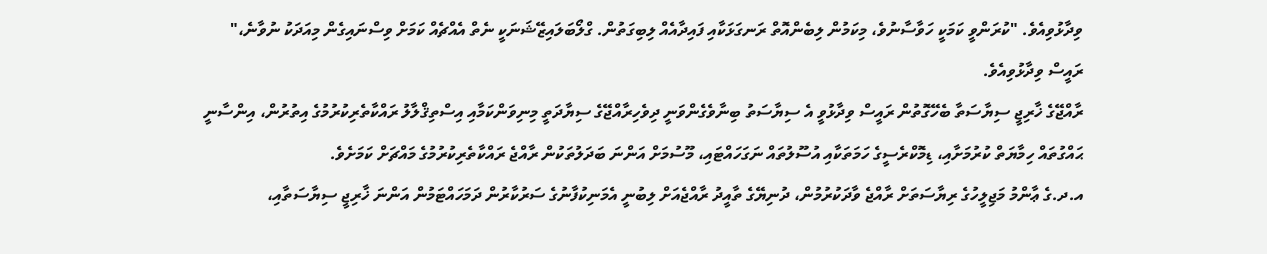ވިދާޅުވިއެވެ. "ކުރަންވީ ކަމަކީ ހަވާސާނުވެ، މިކަމުން ލިބެންއޮތް ރަނގަޅަކާއި ފައިދާއެއް ލިބިގަތުން. ގްލޯބަލައިޒޭޝަނަކީ ނެތް އެއްޗެއް ކަމަށް ވިސްނައިގެން މިއަދަކު ނުވާނެ،" ރައީސް ވިދާޅުވިއެވެ.
ރާއްޖޭގެ ޚާރިޖީ ސިޔާސަތާ ބެހޭގޮތުން ރައީސް ވިދާޅުވީ އެ ސިޔާސަތު ބިނާވެގެންވަނީ ދިވެހިރާއްޖޭގެ ސިޔާދަތީ މިނިވަންކަމާއި އިސްތިޤްލާލު ރައްކާތެރިކުރުމުގެ އިތުރުން، އިންސާނީ ޙައްގުތައް ހިމާޔަތް ކުރުމަށާއި، ޑިމޮކްރެސީގެ ހަމަތަކާއި އުސޫލުތައް ނަގަހައްޓައި، މޫސުމަށް އަންނަ ބަދަލުތަކުން ރާއްޖެ ރައްކާތެރިކުރުމުގެ މައްޗަށް ކަމަށެވެ.
އ.ދ.ގެ ޢާންމު މަޖިލީހުގެ ރިޔާސަތަށް ރާއްޖެ ވާދަކުރުމުން، ދުނިޔޭގެ ތާއީދު ރާއްޖެއަށް ލިބުނީ އެމަނިކުފާނުގެ ސަރުކާރުން ދަމަހައްޓަމުން އަންނަ ޚާރިޖީ ސިޔާސަތާއި،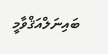ބައިނަލްއަޤްވާމީ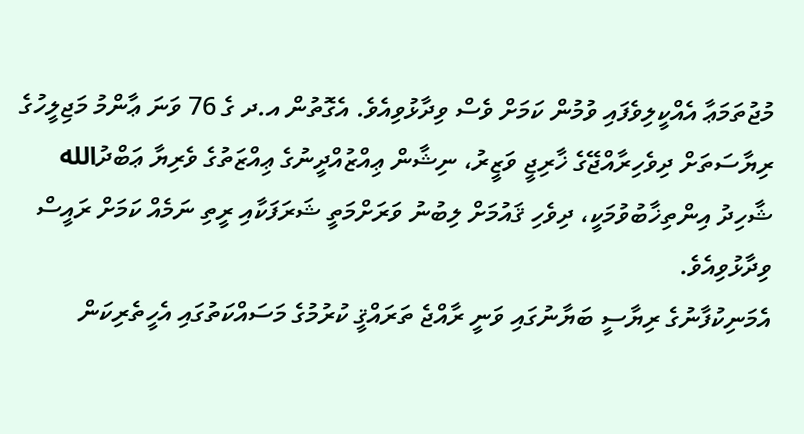މުޖުތަމަޢާ އެއްކީލިވެފައި ވުމުން ކަމަށް ވެސް ވިދާޅުވިއެވެ. އެގޮތުން އ.ދ ގެ 76 ވަނަ ޢާންމު މަޖިލީހުގެ ރިޔާސަތަށް ދިވެހިރާއްޖޭގެ ޚާރިޖީ ވަޒީރު، ނިޝާން ޢިއްޒުއްދީނުގެ ޢިއްޒަތުގެ ވެރިޔާ ޢަބްދުالله ޝާހިދު އިންތިޚާބުވުމަކީ، ދިވެހި ޤައުމަށް ލިބުނު ވަރަށްމަތީ ޝަރަފަކާއި ރީތި ނަމެއް ކަމަށް ރައީސް ވިދާޅުވިއެވެ.
އެމަނިކުފާނުގެ ރިޔާސީ ބަޔާނުގައި ވަނީ ރާއްޖެ ތަރައްޤީ ކުރުމުގެ މަސައްކަތުގައި އެހީތެރިކަން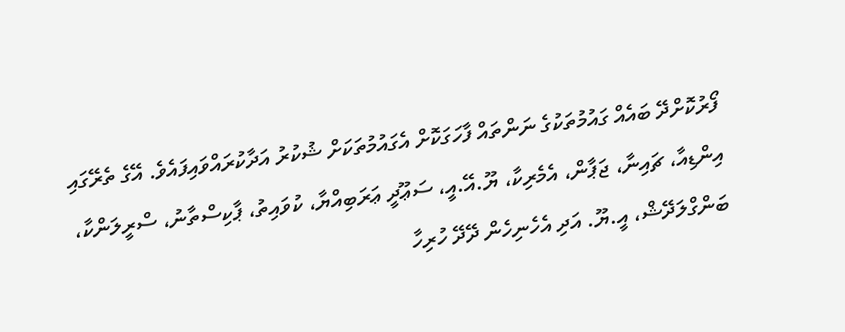ފޯރުކޮށްދޭ ބައެއް ގައުމުތަކުގެ ނަންތައް ފާހަގަކޮށް އެގައުމުތަކަށް ޝުކުރު އަދާކުރައްވައިފައެވެ. އޭގެ ތެރޭގައި އިންޑިއާ، ޗައިނާ، ޖަޕާން، އެމެރިކާ، ޔޫ.އޭ.އީ، ސަޢޫދީ ޢަރަބިއްޔާ، ކުވައިތު، ޕާކިސްތާނު، ސްރީލަންކާ، ބަންގްލަދޭޝް، އީ.ޔޫ. އަދި އެހެނިހެން ދޭދޭ ހުރިހާ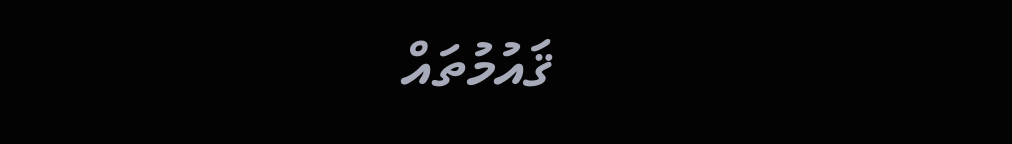ޤައުމުތައް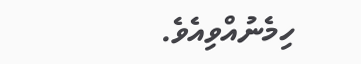ހިމެނުއްވިއެވެ.